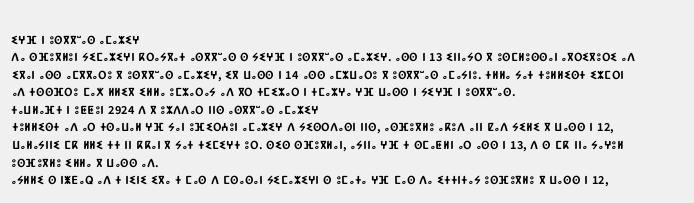ⵉⵖⴼ ⵏ ⵓⵙⴳⴳⵯⴰⵙ ⴰⵎⴰⵣⵉⵖ
ⴷⴰ ⵙⴼⵓⴳⵍⵓⵏ ⵢⵉⵎⴰⵣⵉⵖⵏ ⴽⵔⴰⵢⴳⴰⵜ ⴰⵙⴳⴳⵯⴰⵙ ⵙ ⵢⵉⵖⴼ ⵏ ⵓⵙⴳⴳⵯⴰⵙ ⴰⵎⴰⵣⵉⵖ. ⴰⵙⵙ ⵏ 13 ⵉⵏⵏⴰⵢⵔ ⴳ ⵓⵙⵎⵍⵓⵙⵙⴰⵏ ⴰⴳⵔⵉⴳⵓⵔⵉ ⴰⴷ ⵉⴳⴰⵏ ⴰⵙⵙ ⴰⵎⴳⴳⴰⵔⵓ ⴳ ⵓⵙⴳⴳⵯⴰⵙ ⴰⵎⴰⵣⵉⵖ, ⵉⴳ ⵡⴰⵙⵙ ⵏ 14 ⴰⵙⵙ ⴰⵎⵣⵡⴰⵔⵓ ⴳ ⵓⵙⴳⴳⵯⴰⵙ ⴰⵎⴰⵢⵏⵓ. ⵜⵍⵍⴰ ⵢⴰⵜ ⵜⵓⵍⵍⵉⵙⵜ ⵉⵣⵎⵔⵏ ⴰⴷ ⵜⵙⵙⴼⵔⵓ ⵎⴰⵅ ⵍⵍⵉⴳ ⵉⵍⵍⴰ ⵓⵎⵣⴰⵔⴰⵢ ⴰⴷ ⴳⵔ ⵜⵎⵉⵣⴰⵔ ⵏ ⵜⵎⴰⵣⵖⴰ ⵖⴼ ⵡⴰⵙⵙ ⵏ ⵢⵉⵖⴼ ⵏ ⵓⵙⴳⴳⵯⴰⵙ.
ⵜⴰⵡⵍⴰⴼⵜ ⵏ ⵓⵟⵟⵓⵏ 2924 ⴷ ⴳ ⵓⵣⴷⴷⴰⵔ ⵏⵏⵙ ⴰⵙⴳⴳⵯⴰⵙ ⴰⵎⴰⵣⵉⵖ
ⵜⵓⵍⵍⵉⵙⵜ ⴰⴷ ⴰⵔ ⵜⵙⴰⵡⴰⵍ ⵖⴼ ⵢⴰⵏ ⵓⴼⵉⵔⵄⵓⵏ ⴰⵎⴰⵣⵉⵖ ⴷ ⵢⵉⵙⵔⴷⴰⵙⵏ ⵏⵏⵙ, ⴰⵙⴼⵓⴳⵍⵓ ⴰⴽⵓⴷ ⴰⵏⵏ ⵇⴰⴷ ⵢⵉⵍⵉ ⴳ ⵡⴰⵙⵙ ⵏ 12, ⵡⴰⵍⴰⵢⵏⵏⵉ ⵎⴽ ⵍⵍⵉ ⵜⵜ ⵏⵏ ⴽⴽⴰⵏ ⴳ ⵢⴰⵜ ⵜⵉⵎⵉⵖⵜ ⵓⵔ. ⵙⵉⵙ ⵙⴼⵓⴳⵍⴰⵏ, ⴰⵢⵏⵏⴰ ⵖⴼ ⵜ ⵙⵎⴰⵟⵍⵏ ⴰⵔ ⴰⵙⵙ ⵏ 13, ⴷ ⵙ ⵎⴽ ⵏⵏⴰ ⵢⴰⵖⵓⵍ ⵓⵙⴼⵓⴳⵍⵓ ⵉⵍⵍⴰ ⴳ ⵡⴰⵙⵙ ⴰⴷ.
ⴰⵢⵍⵍⵉ ⵙ ⵏⵥⴹⴰⵕ ⴰⴷ ⵜ ⵏⵉⵏⵉ ⵉⴳⴰ ⵜ ⵎⴰⵙ ⴷ ⵎⵙⴰⵙⴰⵏ ⵢⵉⵎⴰⵣⵉⵖⵏ ⵙ ⵓⵎⴰⵜⴰ ⵖⴼ ⵎⴰⵙ ⴷⴰ ⵉⵜⵜⵏⵜⴰⵢ ⵓⵙⴼⵓⴳⵍⵓ ⴳ ⵡⴰⵙⵙ ⵏ 12,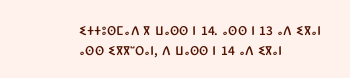ⵉⵜⵜⵓⵙⵎⴰⴷ ⴳ ⵡⴰⵙⵙ ⵏ 14. ⴰⵙⵙ ⵏ 13 ⴰⴷ ⵉⴳⴰⵏ ⴰⵙⵙ ⵉⴳⴳⵯⵔⴰⵏ, ⴷ ⵡⴰⵙⵙ ⵏ 14 ⴰⴷ ⵉⴳⴰⵏ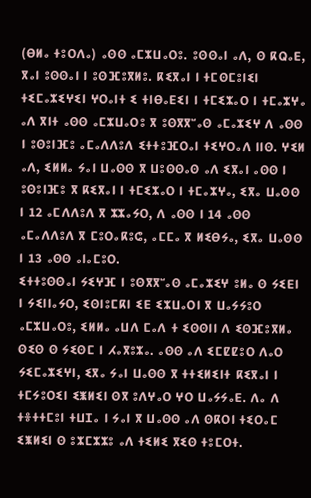(ⴱⵍⴰ ⵜⵓⵔⴷⴰ) ⴰⵙⵙ ⴰⵎⵣⵡⴰⵔⵓ. ⵓⵙⵙⴰⵏ ⴰⴷ, ⵙ ⴽⵕⴰⴹ, ⴳⴰⵏ ⵓⵙⵙⴰⵏ ⵏ ⵓⵙⴼⵓⴳⵍⵓ. ⴽⵉⴳⴰⵏ ⵏ ⵜⵎⵙⵎⵓⵏⵉⵏ ⵜⵉⵎⴰⵣⵉⵖⵉⵏ ⵖⵔⴰⵏⵜ ⵉ ⵜⵏⴱⴰⴹⵉⵏ ⵏ ⵜⵎⵉⵣⴰⵔ ⵏ ⵜⵎⴰⵣⵖⴰ ⴰⴷ ⴳⵏⵜ ⴰⵙⵙ ⴰⵎⵣⵡⴰⵔⵓ ⴳ ⵓⵙⴳⴳⵯⴰⵙ ⴰⵎⴰⵣⵉⵖ ⴷ ⴰⵙⵙ ⵏ ⵓⵙⵓⵏⴼⵓ ⴰⵎⴰⴷⴷⵓⴷ ⵉⵜⵜⵓⴼⵔⴰⵏ ⵜⵉⵖⵔⴰⴷ ⵏⵏⵙ. ⵖⵉⵍ ⴰⴷ, ⵉⵍⵍⴰ ⵢⴰⵏ ⵡⴰⵙⵙ ⴳ ⵡⵓⵙⵙⴰⵙ ⴰⴷ ⵉⴳⴰⵏ ⴰⵙⵙ ⵏ ⵓⵙⵓⵏⴼⵓ ⴳ ⴽⵉⴳⴰⵏ ⵏ ⵜⵎⵉⵣⴰⵔ ⵏ ⵜⵎⴰⵣⵖⴰ, ⵉⴳⴰ ⵡⴰⵙⵙ ⵏ 12 ⴰⵎⴷⴷⵓⴷ ⴳ ⵣⵣⴰⵢⵔ, ⴷ ⴰⵙⵙ ⵏ 14 ⴰⵙⵙ ⴰⵎⴰⴷⴷⵓⴷ ⴳ ⵎⵓⵔⴰⴽⵓⵛ, ⴰⵎⵎⴰ ⴳ ⵍⵉⴱⵢⴰ, ⵉⴳⴰ ⵡⴰⵙⵙ ⵏ 13 ⴰⵙⵙ ⴰⵏⴰⵎⵓⵔ.
ⵉⵜⵜⵓⵙⵙⴰⵏ ⵢⵉⵖⴼ ⵏ ⵓⵙⴳⴳⵯⴰⵙ ⴰⵎⴰⵣⵉⵖ ⵓⵍⴰ ⵙ ⵢⵉⴹⵏ ⵏ ⵢⵉⵏⵏⴰⵢⵔ, ⵉⵙⵏⵓⵎⴽⵏ ⵉⴹ ⵉⵣⵡⴰⵔⵏ ⴳ ⵡⴰⵢⵢⵓⵔ ⴰⵎⵣⵡⴰⵔⵓ, ⵉⵍⵍⴰ ⴰⵡⴷ ⵎⴰⴷ ⵜ ⵉⵙⵙⵏⵏ ⴷ ⵉⵙⴼⵓⴳⵍⴰ ⵙⵉⵙ ⵙ ⵢⵉⵙⵎ ⵏ ⵃⴰⴳⵓⵣⴰ. ⴰⵙⵙ ⴰⴷ ⵉⵎⵇⵇⵓⵔ ⴷⴰⵔ ⵢⵉⵎⴰⵣⵉⵖⵏ, ⵉⴳⴰ ⵢⴰⵏ ⵡⴰⵙⵙ ⴳ ⵜⵜⵉⵍⵉⵏⵜ ⴽⵉⴳⴰⵏ ⵏ ⵜⵎⵢⵓⵔⵉⵏ ⵉⵥⵍⵉⵏ ⵙⴳ ⵓⴷⵖⴰⵔ ⵖⵔ ⵡⴰⵢⵢⴰⴹ. ⴷⴰ ⴷ ⵜⴻⵜⵜⵎⵓⵏ ⵜⵡⵊⴰ ⵏ ⵢⴰⵏ ⴳ ⵡⴰⵙⵙ ⴰⴷ ⵙⴽⵔⵏ ⵜⵉⵔⴰⵎ ⵉⵥⵍⵉⵏ ⵙ ⵓⵣⵎⵣⵣⵓ ⴰⴷ ⵜⵉⵍⵉ ⴳⵉⵙ ⵜⵓⵎⵔⵜ.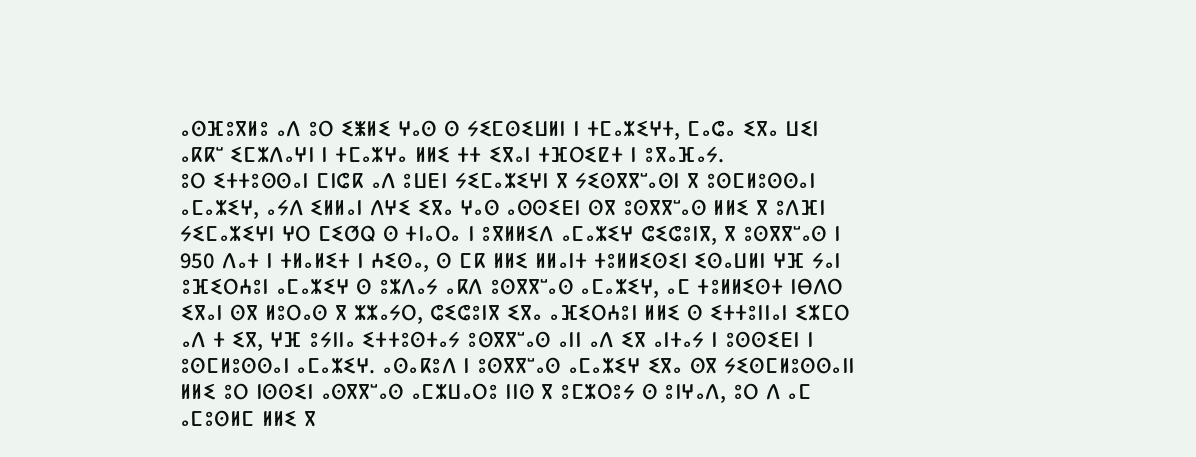ⴰⵙⴼⵓⴳⵍⵓ ⴰⴷ ⵓⵔ ⵉⵥⵍⵉ ⵖⴰⵙ ⵙ ⵢⵉⵎⵙⵉⵡⵍⵏ ⵏ ⵜⵎⴰⵣⵉⵖⵜ, ⵎⴰⵛⴰ ⵉⴳⴰ ⵡⵉⵏ ⴰⴽⴽⵯ ⵉⵎⵣⴷⴰⵖⵏ ⵏ ⵜⵎⴰⵣⵖⴰ ⵍⵍⵉ ⵜⵜ ⵉⴳⴰⵏ ⵜⴼⵔⵉⵇⵜ ⵏ ⵓⴳⴰⴼⴰⵢ.
ⵓⵔ ⵉⵜⵜⵓⵙⵙⴰⵏ ⵎⵏⵛⴽ ⴰⴷ ⵓⵡⴹⵏ ⵢⵉⵎⴰⵣⵉⵖⵏ ⴳ ⵢⵉⵙⴳⴳⵯⴰⵙⵏ ⴳ ⵓⵙⵎⵍⵓⵙⵙⴰⵏ ⴰⵎⴰⵣⵉⵖ, ⴰⵢⴷ ⵉⵍⵍⴰⵏ ⴷⵖⵉ ⵉⴳⴰ ⵖⴰⵙ ⴰⵙⵙⵉⴹⵏ ⵙⴳ ⵓⵙⴳⴳⵯⴰⵙ ⵍⵍⵉ ⴳ ⵓⴷⴼⵏ ⵢⵉⵎⴰⵣⵉⵖⵏ ⵖⵔ ⵎⵉⵚⵕ ⵙ ⵜⵏⴰⵔⴰ ⵏ ⵓⴳⵍⵍⵉⴷ ⴰⵎⴰⵣⵉⵖ ⵛⵉⵛⵓⵏⴳ, ⴳ ⵓⵙⴳⴳⵯⴰⵙ ⵏ 950 ⴷⴰⵜ ⵏ ⵜⵍⴰⵍⵉⵜ ⵏ ⵄⵉⵙⴰ, ⵙ ⵎⴽ ⵍⵍⵉ ⵍⵍⴰⵏⵜ ⵜⵓⵍⵍⵉⵙⵉⵏ ⵉⵙⴰⵡⵍⵏ ⵖⴼ ⵢⴰⵏ ⵓⴼⵉⵔⵄⵓⵏ ⴰⵎⴰⵣⵉⵖ ⵙ ⵓⵣⴷⴰⵢ ⴰⴽⴷ ⵓⵙⴳⴳⵯⴰⵙ ⴰⵎⴰⵣⵉⵖ, ⴰⵎ ⵜⵓⵍⵍⵉⵙⵜ ⵏⴱⴷⵔ ⵉⴳⴰⵏ ⵙⴳ ⵍⵓⵔⴰⵙ ⴳ ⵣⵣⴰⵢⵔ, ⵛⵉⵛⵓⵏⴳ ⵉⴳⴰ ⴰⴼⵉⵔⵄⵓⵏ ⵍⵍⵉ ⵙ ⵉⵜⵜⵓⵏⵏⴰⵏ ⵉⵣⵎⵔ ⴰⴷ ⵜ ⵉⴳ, ⵖⴼ ⵓⵢⵏⵏⴰ ⵉⵜⵜⵓⵙⵜⴰⵢ ⵓⵙⴳⴳⵯⴰⵙ ⴰⵏⵏ ⴰⴷ ⵉⴳ ⴰⵏⵜⴰⵢ ⵏ ⵓⵙⵙⵉⴹⵏ ⵏ ⵓⵙⵎⵍⵓⵙⵙⴰⵏ ⴰⵎⴰⵣⵉⵖ. ⴰⵙⴰⴽⵓⴷ ⵏ ⵓⵙⴳⴳⵯⴰⵙ ⴰⵎⴰⵣⵉⵖ ⵉⴳⴰ ⵙⴳ ⵢⵉⵙⵎⵍⵓⵙⵙⴰⵏⵏ ⵍⵍⵉ ⵓⵔ ⵏⵙⵙⵉⵏ ⴰⵙⴳⴳⵯⴰⵙ ⴰⵎⵣⵡⴰⵔⵓ ⵏⵏⵙ ⴳ ⵓⵎⵣⵔⵓⵢ ⵙ ⵓⵏⵖⴰⴷ, ⵓⵔ ⴷ ⴰⵎ ⴰⵎⵓⵙⵍⵎ ⵍⵍⵉ ⴳ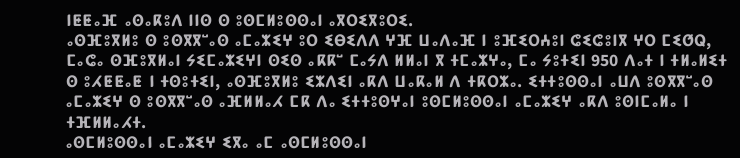ⵏⵟⵟⴰⴼ ⴰⵙⴰⴽⵓⴷ ⵏⵏⵙ ⵙ ⵓⵙⵎⵍⵓⵙⵙⴰⵏ ⴰⴳⵔⵉⴳⵓⵔⵉ.
ⴰⵙⴼⵓⴳⵍⵓ ⵙ ⵓⵙⴳⴳⵯⴰⵙ ⴰⵎⴰⵣⵉⵖ ⵓⵔ ⵉⴱⵉⴷⴷ ⵖⴼ ⵡⴰⴷⴰⴼ ⵏ ⵓⴼⵉⵔⵄⵓⵏ ⵛⵉⵛⵓⵏⴳ ⵖⵔ ⵎⵉⵚⵕ, ⵎⴰⵛⴰ ⵙⴼⵓⴳⵍⴰⵏ ⵢⵉⵎⴰⵣⵉⵖⵏ ⵙⵉⵙ ⴰⴽⴽⵯ ⵎⴰⵢⴷ ⵍⵍⴰⵏ ⴳ ⵜⵎⴰⵣⵖⴰ, ⵎⴰ ⵢⵓⵜⵉⵏ 950 ⴷⴰⵜ ⵏ ⵜⵍⴰⵍⵉⵜ ⵙ ⵓⵃⵟⵟⴰⵟ ⵏ ⵜⵙⵓⵜⵉⵏ, ⴰⵙⴼⵓⴳⵍⵓ ⵉⵣⴷⵉⵏ ⴰⴽⴷ ⵡⴰⴽⴰⵍ ⴷ ⵜⴽⵔⵣⴰ. ⵉⵜⵜⵓⵙⵙⴰⵏ ⴰⵡⴷ ⵓⵙⴳⴳⵯⴰⵙ ⴰⵎⴰⵣⵉⵖ ⵙ ⵓⵙⴳⴳⵯⴰⵙ ⴰⴼⵍⵍⴰⵃ ⵎⴽ ⴷⴰ ⵉⵜⵜⵓⵙⵖⴰⵏ ⵓⵙⵎⵍⵓⵙⵙⴰⵏ ⴰⵎⴰⵣⵉⵖ ⴰⴽⴷ ⵓⵙⵏⵎⴰⵍⴰ ⵏ ⵜⴼⵍⵍⴰⵃⵜ.
ⴰⵙⵎⵍⵓⵙⵙⴰⵏ ⴰⵎⴰⵣⵉⵖ ⵉⴳⴰ ⴰⵎ ⴰⵙⵎⵍⵓⵙⵙⴰⵏ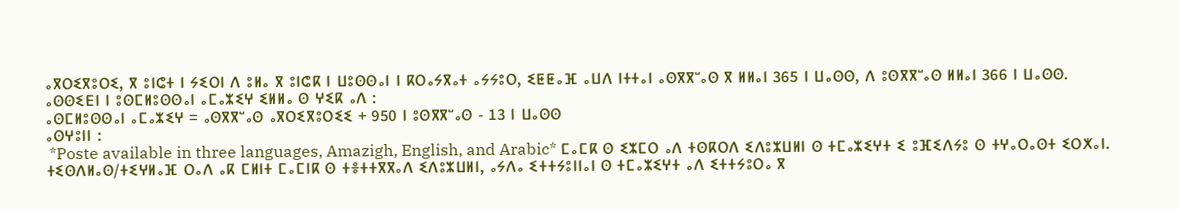ⴰⴳⵔⵉⴳⵓⵔⵉ, ⴳ ⵓⵏⵛⵜ ⵏ ⵢⵉⵔⵏ ⴷ ⵓⵍⴰ ⴳ ⵓⵏⵛⴽ ⵏ ⵡⵓⵙⵙⴰⵏ ⵏ ⴽⵔⴰⵢⴳⴰⵜ ⴰⵢⵢⵓⵔ, ⵉⵟⵟⴰⴼ ⴰⵡⴷ ⵏⵜⵜⴰⵏ ⴰⵙⴳⴳⵯⴰⵙ ⴳ ⵍⵍⴰⵏ 365 ⵏ ⵡⴰⵙⵙ, ⴷ ⵓⵙⴳⴳⵯⴰⵙ ⵍⵍⴰⵏ 366 ⵏ ⵡⴰⵙⵙ.
ⴰⵙⵙⵉⴹⵏ ⵏ ⵓⵙⵎⵍⵓⵙⵙⴰⵏ ⴰⵎⴰⵣⵉⵖ ⵉⵍⵍⴰ ⵙ ⵖⵉⴽ ⴰⴷ :
ⴰⵙⵎⵍⵓⵙⵙⴰⵏ ⴰⵎⴰⵣⵉⵖ = ⴰⵙⴳⴳⵯⴰⵙ ⴰⴳⵔⵉⴳⵓⵔⵉⵉ + 950 ⵏ ⵓⵙⴳⴳⵯⴰⵙ - 13 ⵏ ⵡⴰⵙⵙ
ⴰⵙⵖⵓⵏⵏ :
 *Poste available in three languages, Amazigh, English, and Arabic* ⵎⴰⵎⴽ ⵙ ⵉⵣⵎⵔ ⴰⴷ ⵜⵙⴽⵔⴷ ⵉⴷⵓⵣⵡⵍⵏ ⵙ ⵜⵎⴰⵣⵉⵖⵜ ⵉ ⵓⴼⵉⴷⵢⵓ ⵙ ⵜⵖⴰⵔⴰⵙⵜ ⵉⵔⵅⴰⵏ. ⵜⵉⵙⴷⵍⴰⵙ/ⵜⵉⵖⵍⴰⴼ ⵔⴰⴷ ⴰⴽ ⵎⵍⵏⵜ ⵎⴰⵎⵏⴽ ⵙ ⵜⴻⵜⵜⴳⴳⴰⴷ ⵉⴷⵓⵣⵡⵍⵏ, ⴰⵢⴷⴰ ⵉⵜⵜⵢⵓⵏⵏⴰⵏ ⵙ ⵜⵎⴰⵣⵉⵖⵜ ⴰⴷ ⵉⵜⵜⵢⵓⵔⴰ ⴳ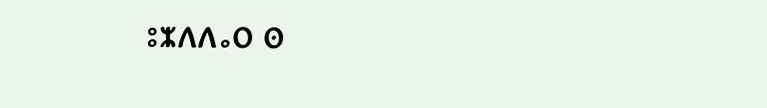ⵓⵣⴷⴷⴰⵔ ⵙ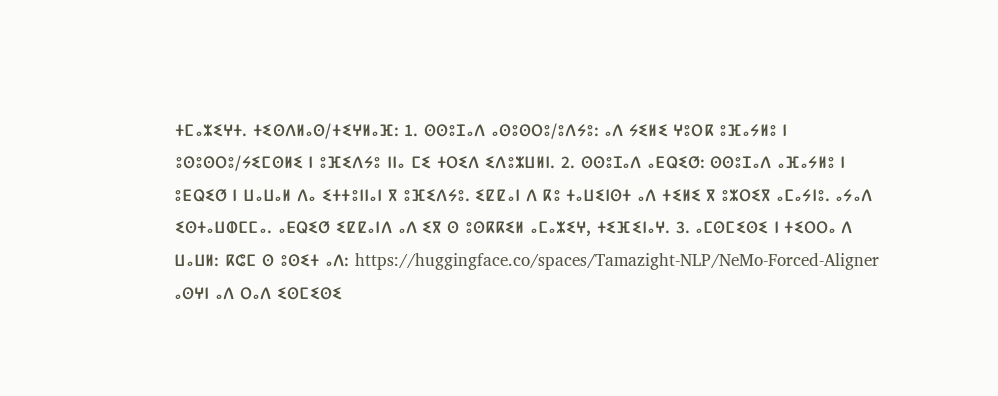ⵜⵎⴰⵣⵉⵖⵜ. ⵜⵉⵙⴷⵍⴰⵙ/ⵜⵉⵖⵍⴰⴼ: 1. ⵙⵙⵓⵊⴰⴷ ⴰⵙⵓⵙⵔⵓ/ⵓⴷⵢⵓ: ⴰⴷ ⵢⵉⵍⵉ ⵖⵓⵔⴽ ⵓⴼⴰⵢⵍⵓ ⵏ ⵓⵙⵓⵙⵔⵓ/ⵢⵉⵎⵙⵍⵉ ⵏ ⵓⴼⵉⴷⵢⵓ ⵏⵏⴰ ⵎⵉ ⵜⵔⵉⴷ ⵉⴷⵓⵣⵡⵍⵏ. 2. ⵙⵙⵓⵊⴰⴷ ⴰⴹⵕⵉⵚ: ⵙⵙⵓⵊⴰⴷ ⴰⴼⴰⵢⵍⵓ ⵏ ⵓⴹⵕⵉⵚ ⵏ ⵡⴰⵡⴰⵍ ⴷⴰ ⵉⵜⵜⵓⵏⵏⴰⵏ ⴳ ⵓⴼⵉⴷⵢⵓ. ⵉⵇⵇⴰⵏ ⴷ ⴽⵓ ⵜⴰⵡⵉⵏⵙⵜ ⴰⴷ ⵜⵉⵍⵉ ⴳ ⵓⵣⵔⵉⴳ ⴰⵎⴰⵢⵏⵓ. ⴰⵢⴰⴷ ⵉⵙⵜⴰⵡⵀⵎⵎⴰ. ⴰⴹⵕⵉⵚ ⵉⵇⵇⴰⵏⴷ ⴰⴷ ⵉⴳ ⵙ ⵓⵙⴽⴽⵉⵍ ⴰⵎⴰⵣⵉⵖ, ⵜⵉⴼⵉⵏⴰⵖ. 3. ⴰⵎⵙⵎⵉⵙⵉ ⵏ ⵜⵉⵔⵔⴰ ⴷ ⵡⴰⵡⵍ: ⴽⵛⵎ ⵙ ⵓⵙⵉⵜ ⴰⴷ: https://huggingface.co/spaces/Tamazight-NLP/NeMo-Forced-Aligner ⴰⵙⵖⵏ ⴰⴷ ⵔⴰⴷ ⵉⵙⵎⵉⵙⵉ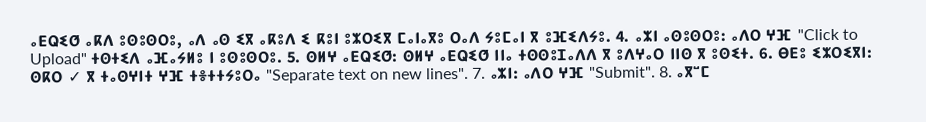ⴰⴹⵕⵉⵚ ⴰⴽⴷ ⵓⵙⵓⵙⵔⵓ, ⴰⴷ ⴰⵙ ⵉⴳ ⴰⴽⵓⴷ ⵉ ⴽⵓⵏ ⵓⵣⵔⵉⴳ ⵎⴰⵏⴰⴳⵓ ⵔⴰⴷ ⵢⵓⵎⴰⵏ ⴳ ⵓⴼⵉⴷⵢⵓ. 4. ⴰⵣⵏ ⴰⵙⵓⵙⵔⵓ: ⴰⴷⵔ ⵖⴼ "Click to Upload" ⵜⵙⵜⵉⴷ ⴰⴼⴰⵢⵍⵓ ⵏ ⵓⵙⵓⵙⵔⵓ. 5. ⵙⵍⵖ ⴰⴹⵕⵉⵚ: ⵙⵍⵖ ⴰⴹⵕⵉⵚ ⵏⵏⴰ ⵜⵙⵙⵓⵊⴰⴷⴷ ⴳ ⵓⴷⵖⴰⵔ ⵏⵏⵙ ⴳ ⵓⵙⵉⵜ. 6. ⴱⴹⵓ ⵉⵣⵔⵉⴳⵏ: ⵙⴽⵔ ✓ ⴳ ⵜⴰⵙⵖⵏⵜ ⵖⴼ ⵜⴻⵜⵜⵢⵓⵔⴰ "Separate text on new lines". 7. ⴰⵣⵏ: ⴰⴷⵔ ⵖⴼ "Submit". 8. ⴰⴳⵯⵎ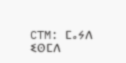CTM: ⵎⴰⵢⴷ ⵉⵙⵎⴷ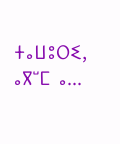ⵜⴰⵡⵓⵔⵉ, ⴰⴳⵯⵎ ⴰ...